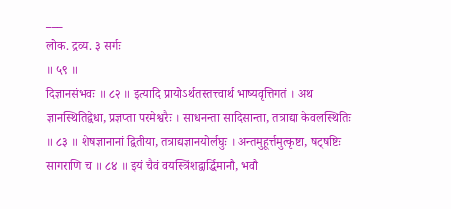___
लोक. द्रव्य. ३ सर्गः
॥ ५९ ॥
दिज्ञानसंभवः ॥ ८२ ॥ इत्यादि प्रायोऽर्थतस्तत्त्वार्थ भाष्यवृत्तिगतं । अथ ज्ञानस्थितिद्वेधा, प्रज्ञप्ता परमेश्वरैः । साधनन्ता सादिसान्ता, तत्राद्या केवलस्थितिः ॥ ८३ ॥ शेषज्ञानानां द्वितीया, तत्राद्यज्ञानयोर्लघुः । अन्तमुहूर्त्तमुत्कृष्टा, षट्षष्टिः सागराणि च ॥ ८४ ॥ इयं चैवं वयस्त्रिंशद्वार्द्धिमानौ, भवौ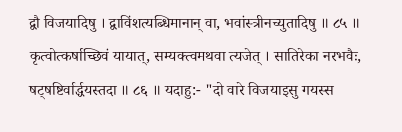द्वौ विजयादिषु । द्वाविंशत्यब्धिमानान् वा, भवांस्त्रीनच्युतादिषु ॥ ८५ ॥ कृत्वोत्कर्षाच्छिवं यायात्, सम्यक्त्वमथवा त्यजेत् । सातिरेका नरभवैः, षट्षष्टिर्वार्द्धयस्तदा ॥ ८६ ॥ यदाहु:- "दो वारे विजयाइसु गयस्स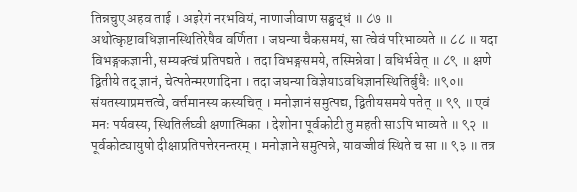तिन्नचुए अहव ताई । अइरेगं नरभवियं, नाणाजीवाण सङ्घद्धं ॥ ८७ ॥ अथोत्कृष्टावधिज्ञानस्थितिरेषैव वर्णिता । जघन्या चैकसमयं, सा त्वेवं परिभाव्यते ॥ ८८ ॥ यदा विभङ्गकज्ञानी, सम्यक्त्वं प्रतिपद्यते । तदा विभङ्गसमये, तस्मिन्नेवा | वधिर्भवेत् ॥ ८९ ॥ क्षणे द्वितीये तद् ज्ञानं, चेत्पतेन्मरणादिना । तदा जघन्या विज्ञेयाऽवधिज्ञानस्थितिर्बुधैः ॥९०॥ संयतस्याप्रमत्तत्वे, वर्त्तमानस्य कस्यचित् । मनोज्ञानं समुत्पद्य, द्वितीयसमये पतेत् ॥ ९९ ॥ एवं मनः पर्यवस्य, स्थितिर्लघ्वी क्षणात्मिका । देशोना पूर्वकोटी तु महती साऽपि भाव्यते ॥ ९२ ॥ पूर्वकोट्यायुषो दीक्षाप्रतिपत्तेरनन्तरम् । मनोज्ञाने समुत्पन्ने, यावज्जीवं स्थिते च सा ॥ ९३ ॥ तत्र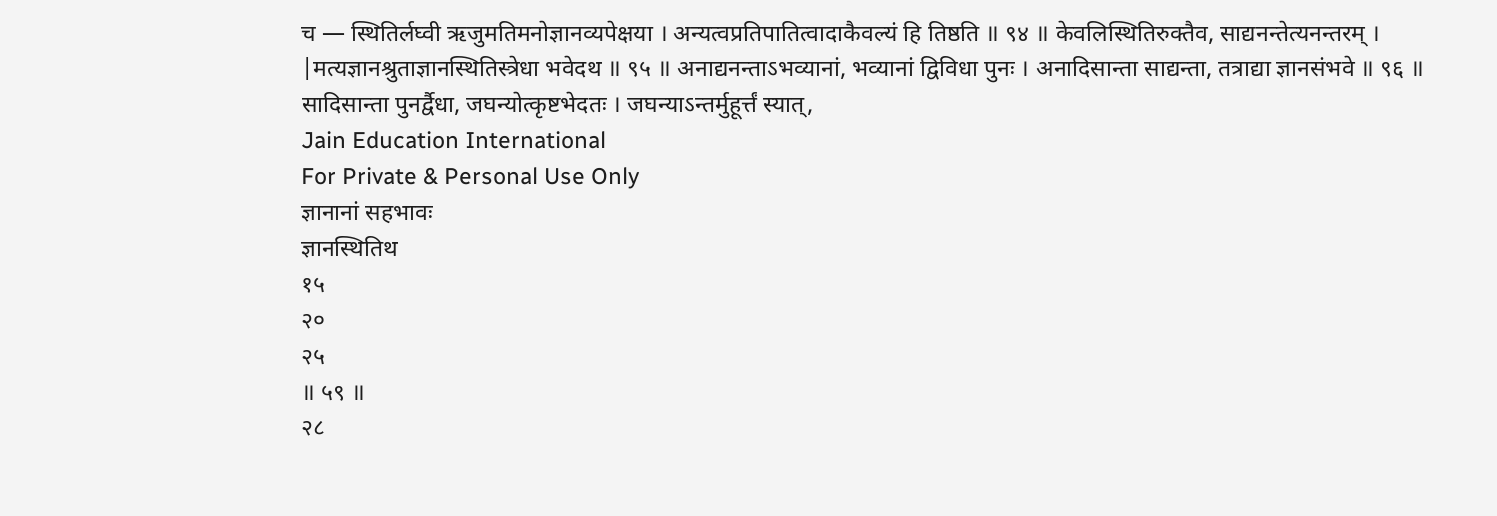च — स्थितिर्लघ्वी ऋजुमतिमनोज्ञानव्यपेक्षया । अन्यत्वप्रतिपातित्वादाकैवल्यं हि तिष्ठति ॥ ९४ ॥ केवलिस्थितिरुक्तैव, साद्यनन्तेत्यनन्तरम् । |मत्यज्ञानश्रुताज्ञानस्थितिस्त्रेधा भवेदथ ॥ ९५ ॥ अनाद्यनन्ताऽभव्यानां, भव्यानां द्विविधा पुनः । अनादिसान्ता साद्यन्ता, तत्राद्या ज्ञानसंभवे ॥ ९६ ॥ सादिसान्ता पुनर्द्वैधा, जघन्योत्कृष्टभेदतः । जघन्याऽन्तर्मुहूर्त्तं स्यात्,
Jain Education International
For Private & Personal Use Only
ज्ञानानां सहभावः
ज्ञानस्थितिथ
१५
२०
२५
॥ ५९ ॥
२८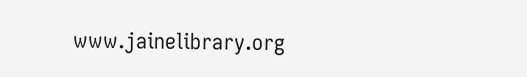www.jainelibrary.org